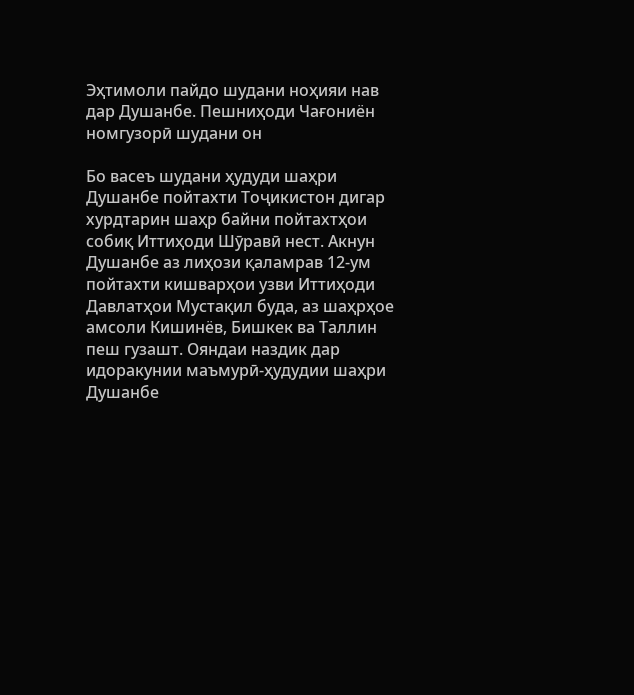Эҳтимоли пайдо шудани ноҳияи нав дар Душанбе. Пешниҳоди Чағониён номгузорӣ шудани он

Бо васеъ шудани ҳудуди шаҳри Душанбе пойтахти Тоҷикистон дигар хурдтарин шаҳр байни пойтахтҳои собиқ Иттиҳоди Шӯравӣ нест. Акнун Душанбе аз лиҳози қаламрав 12-ум пойтахти кишварҳои узви Иттиҳоди Давлатҳои Мустақил буда, аз шаҳрҳое амсоли Кишинёв, Бишкек ва Таллин пеш гузашт. Ояндаи наздик дар идоракунии маъмурӣ-ҳудудии шаҳри Душанбе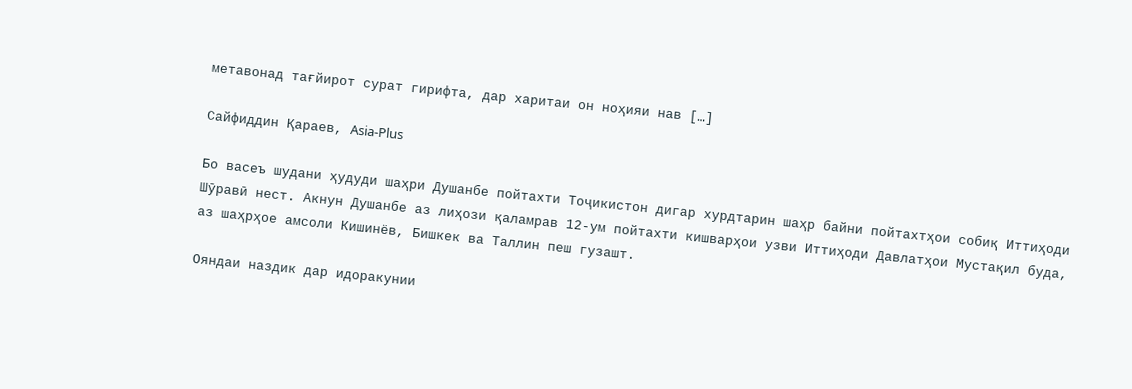метавонад тағйирот сурат гирифта, дар харитаи он ноҳияи нав […]

Сайфиддин Қараев, Asia-Plus

Бо васеъ шудани ҳудуди шаҳри Душанбе пойтахти Тоҷикистон дигар хурдтарин шаҳр байни пойтахтҳои собиқ Иттиҳоди Шӯравӣ нест. Акнун Душанбе аз лиҳози қаламрав 12-ум пойтахти кишварҳои узви Иттиҳоди Давлатҳои Мустақил буда, аз шаҳрҳое амсоли Кишинёв, Бишкек ва Таллин пеш гузашт.

Ояндаи наздик дар идоракунии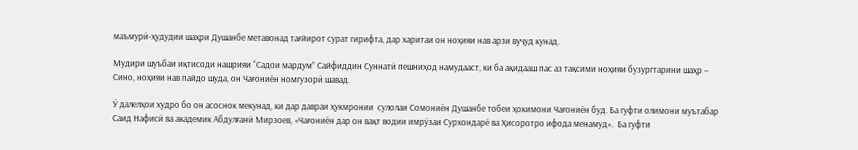маъмурӣ-ҳудудии шаҳри Душанбе метавонад тағйирот сурат гирифта, дар харитаи он ноҳияи нав арзи вуҷуд кунад.

Мудири шуъбаи иқтисоди нашрияи “Садои мардум” Сайфиддин Суннатӣ пешниҳод намудааст, ки ба ақидааш пас аз тақсими ноҳияи бузургтарини шаҳр –  Сино, ноҳияи нав пайдо шуда, он Чағониён номгузорӣ шавад.

Ӯ далелҳои худро бо он асоснок мекунад, ки дар давраи ҳукмронии  сулолаи Сомониён Душанбе тобеи ҳокимони Чағониён буд. Ба гуфти олимони муътабар Саид Нафисӣ ва академик Абдулғанӣ Мирзоев, «Чағониён дар он вақт водии имрӯзаи Сурхондарё ва Ҳисоротро ифода менамуд».  Ба гуфти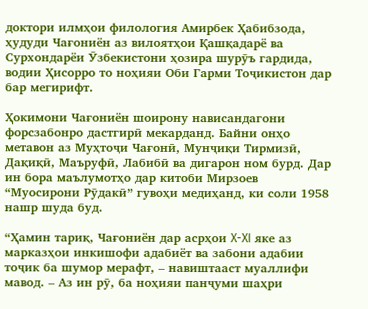доктори илмҳои филология Амирбек Ҳабибзода, ҳудуди Чағониён аз вилоятҳои Қашқадарё ва Сурхондарёи Ӯзбекистони ҳозира шурӯъ гардида, водии Ҳисорро то ноҳияи Оби Гарми Тоҷикистон дар бар мегирифт.

Ҳокимони Чағониён шоирону нависандагони форсзабонро дастгирӣ мекарданд. Байни онҳо метавон аз Муҳтоҷи Чағонӣ, Мунҷиқи Тирмизӣ, Дақиқӣ, Маъруфӣ, Лабибӣ ва дигарон ном бурд. Дар ин бора маълумотҳо дар китоби Мирзоев “Муосирони Рӯдакӣ” гувоҳи медиҳанд, ки соли 1958 нашр шуда буд.

“Ҳамин тариқ, Чағониён дар асрҳои X-XI яке аз марказҳои инкишофи адабиёт ва забони адабии тоҷик ба шумор мерафт, – навиштааст муаллифи мавод. – Аз ин рӯ, ба ноҳияи панҷуми шаҳри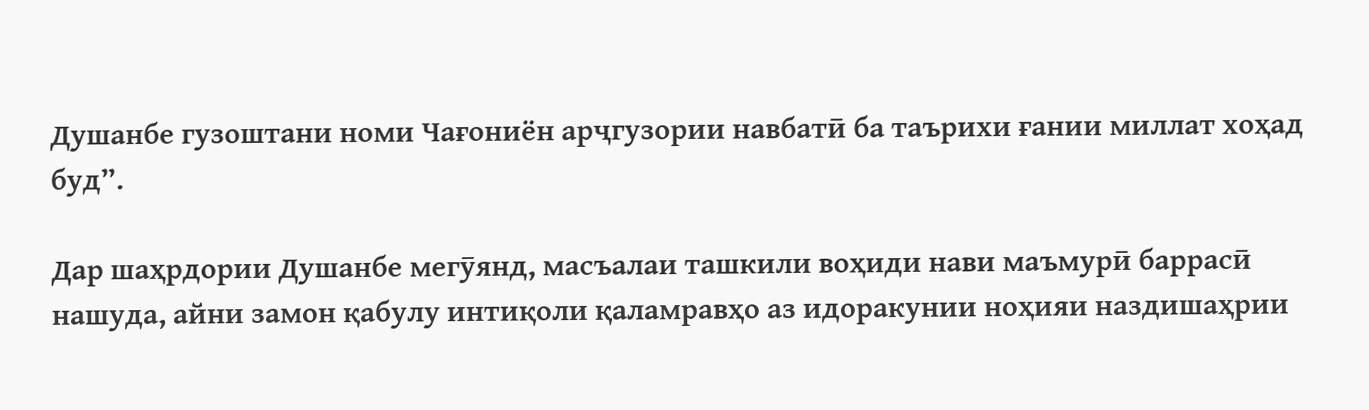Душанбе гузоштани номи Чағониён арҷгузории навбатӣ ба таърихи ғании миллат хоҳад буд”.

Дар шаҳрдории Душанбе мегӯянд, масъалаи ташкили воҳиди нави маъмурӣ баррасӣ нашуда, айни замон қабулу интиқоли қаламравҳо аз идоракунии ноҳияи наздишаҳрии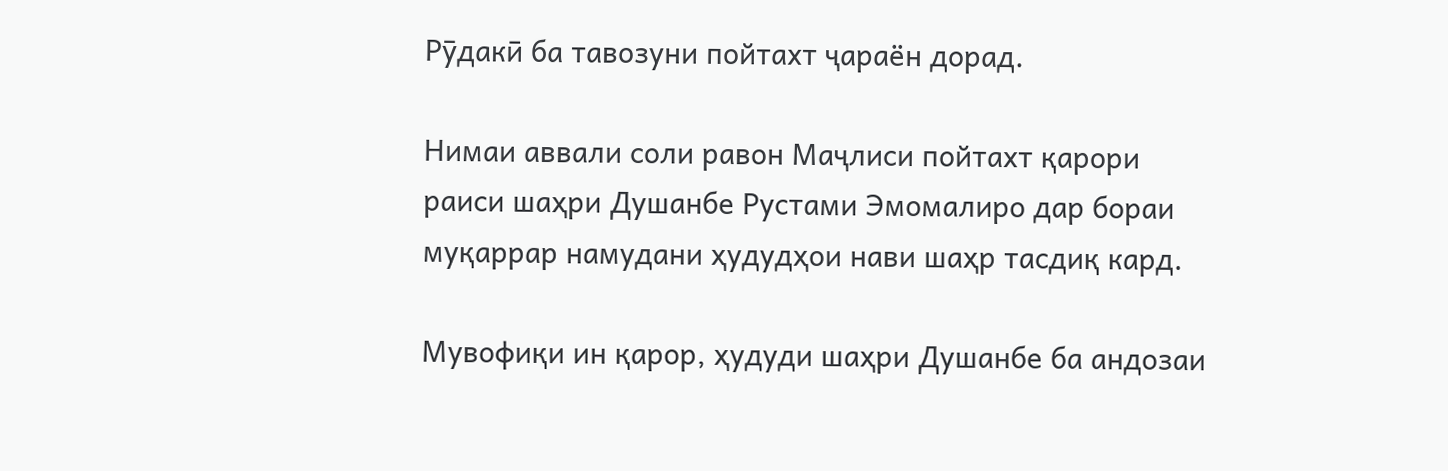Рӯдакӣ ба тавозуни пойтахт ҷараён дорад.

Нимаи аввали соли равон Маҷлиси пойтахт қарори раиси шаҳри Душанбе Рустами Эмомалиро дар бораи муқаррар намудани ҳудудҳои нави шаҳр тасдиқ кард.

Мувофиқи ин қарор, ҳудуди шаҳри Душанбе ба андозаи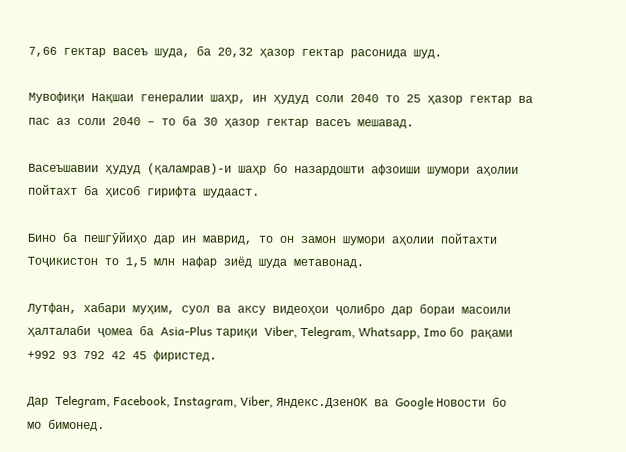7,66 гектар васеъ шуда, ба 20,32 ҳазор гектар расонида шуд.

Мувофиқи Нақшаи генералии шаҳр, ин ҳудуд соли 2040 то 25 ҳазор гектар ва пас аз соли 2040 – то ба 30 ҳазор гектар васеъ мешавад.

Васеъшавии ҳудуд (қаламрав)-и шаҳр бо назардошти афзоиши шумори аҳолии пойтахт ба ҳисоб гирифта шудааст.

Бино ба пешгӯйиҳо дар ин маврид, то он замон шумори аҳолии пойтахти Тоҷикистон то 1,5 млн нафар зиёд шуда метавонад.

Лутфан, хабари муҳим, суол ва аксу видеоҳои ҷолибро дар бораи масоили ҳалталаби ҷомеа ба Asia-Plus тариқи Viber, Telegram, Whatsapp, Imo бо рақами +992 93 792 42 45 фиристед.

Дар Telegram, Facebook, Instagram, Viber, Яндекс.ДзенOK ва Google Новости бо мо бимонед.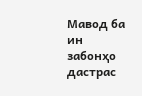Мавод ба ин забонҳо дастрас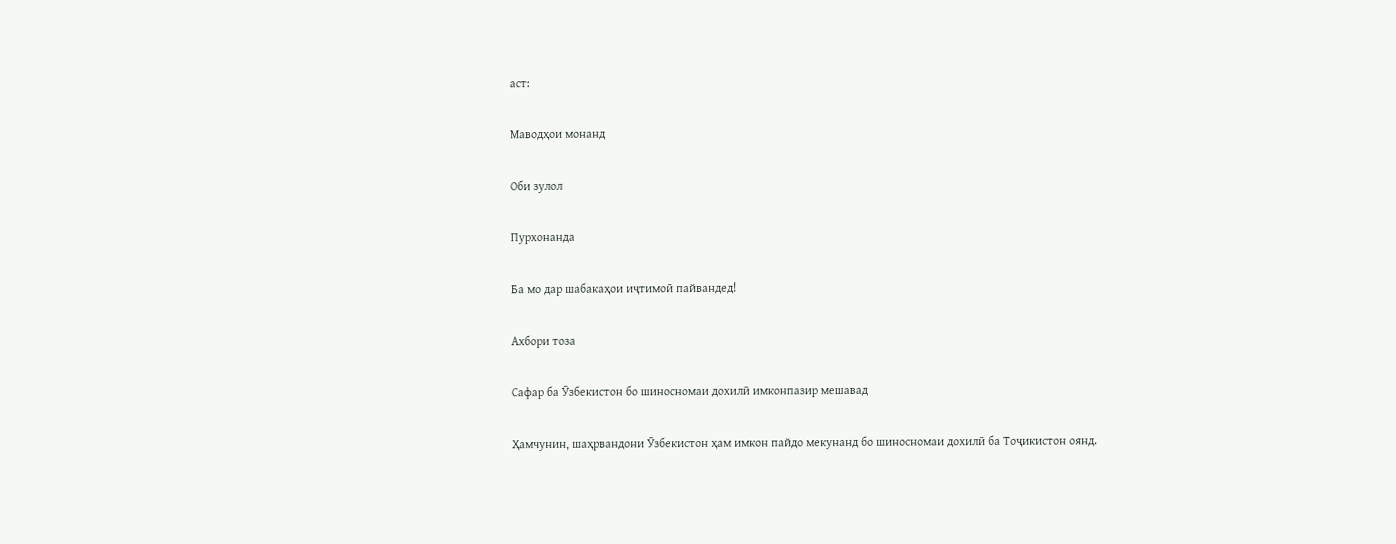аст:

Маводҳои монанд

Оби зулол

Пурхонанда

Ба мо дар шабакаҳои иҷтимоӣ пайвандед!

Ахбори тоза

Сафар ба Ӯзбекистон бо шиносномаи дохилӣ имконпазир мешавад

Ҳамчунин, шаҳрвандони Ӯзбекистон ҳам имкон пайдо мекунанд бо шиносномаи дохилӣ ба Тоҷикистон оянд.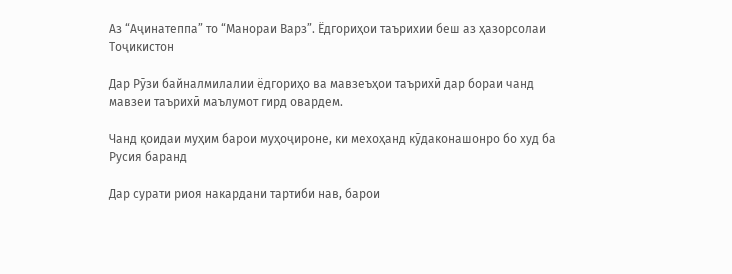Аз “Аҷинатеппа” то “Манораи Варз”. Ёдгориҳои таърихии беш аз ҳазорсолаи Тоҷикистон

Дар Рӯзи байналмилалии ёдгориҳо ва мавзеъҳои таърихӣ дар бораи чанд мавзеи таърихӣ маълумот гирд овардем.

Чанд қоидаи муҳим барои муҳоҷироне, ки мехоҳанд кӯдаконашонро бо худ ба Русия баранд

Дар сурати риоя накардани тартиби нав, барои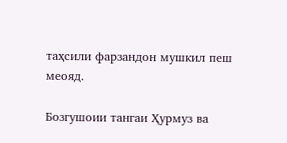таҳсили фарзандон мушкил пеш меояд.

Бозгушоии тангаи Ҳурмуз ва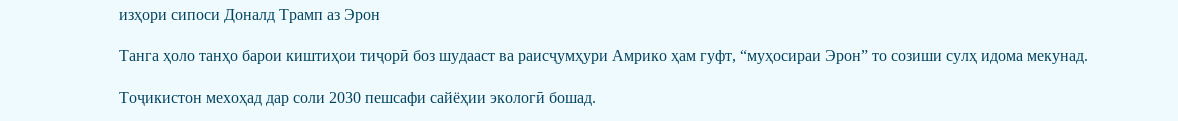изҳори сипоси Доналд Трамп аз Эрон

Танга ҳоло танҳо барои киштиҳои тиҷорӣ боз шудааст ва раисҷумҳури Амрико ҳам гуфт, “муҳосираи Эрон” то созиши сулҳ идома мекунад.

Тоҷикистон мехоҳад дар соли 2030 пешсафи сайёҳии экологӣ бошад.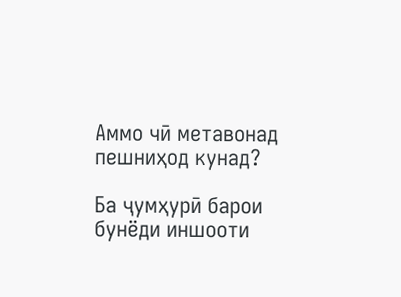Аммо чӣ метавонад пешниҳод кунад?

Ба ҷумҳурӣ барои бунёди иншооти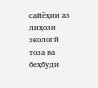сайёҳии аз лиҳози экологӣ тоза ва беҳбуди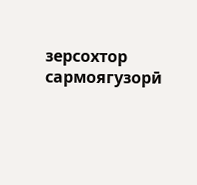зерсохтор сармоягузорӣ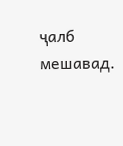ҷалб мешавад.